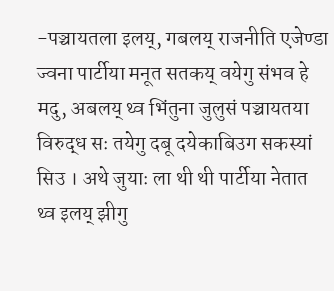-पञ्चायतला इलय्, गबलय् राजनीति एजेण्डा ज्वना पार्टीया मनूत सतकय् वयेगु संभव हे मदु, अबलय् थ्व भिंतुना जुलुसं पञ्चायतया विरुद्ध सः तयेगु दबू दयेकाबिउग सकस्यां सिउ । अथे जुयाः ला थी थी पार्टीया नेतात थ्व इलय् झीगु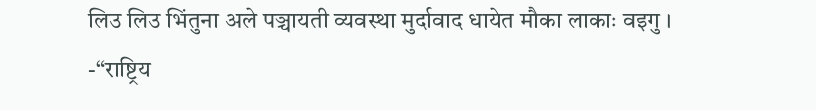लिउ लिउ भिंतुना अले पञ्चायती व्यवस्था मुर्दावाद धायेत मौका लाकाः वइगु ।
-“राष्ट्रिय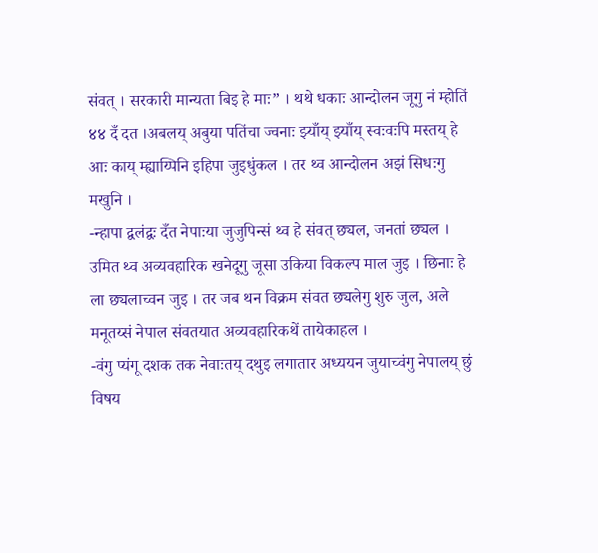संवत् । सरकारी मान्यता बिइ हे माः” । थथे धकाः आन्दोलन जूगु नं म्होतिं ४४ दँ दत ।अबलय् अबुया पतिंचा ज्वनाः झ्याँय् झ्याँय् स्वःवःपि मस्तय् हे आः काय् म्ह्याय्पिनि इहिपा जुइधुंकल । तर थ्व आन्दोलन अझं सिधःगु मखुनि ।
-न्हापा द्वलंद्वः दँत नेपाःया जुजुपिन्सं थ्व हे संवत् छ्यल, जनतां छ्यल । उमित थ्व अव्यवहारिक खनेदूगु जूसा उकिया विकल्प माल जुइ । छिनाः हे ला छ्यलाच्वन जुइ । तर जब थन विक्रम संवत छ्यलेगु शुरु जुल, अले मनूतय्सं नेपाल संवतयात अव्यवहारिकथें तायेकाहल ।
-वंगु प्यंगू दशक तक नेवाःतय् दथुइ लगातार अध्ययन जुयाच्वंगु नेपालय् छुं विषय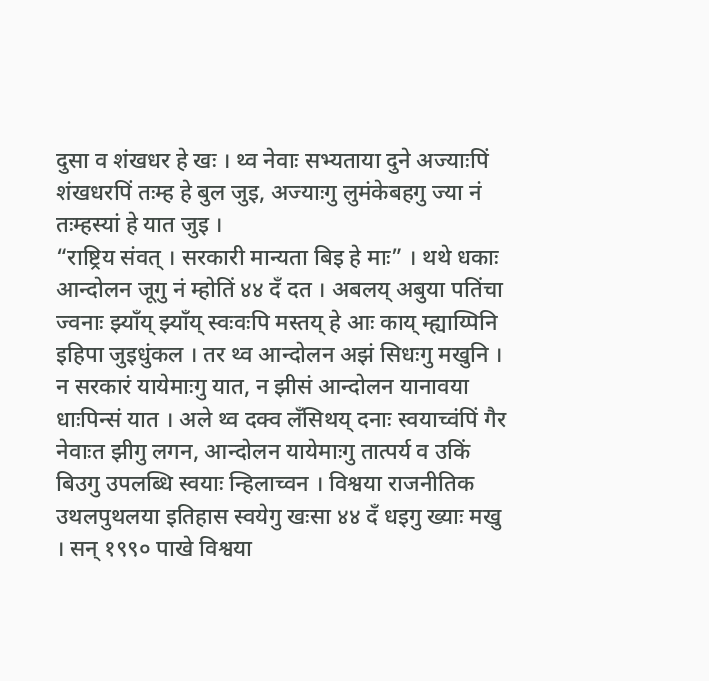दुसा व शंखधर हे खः । थ्व नेवाः सभ्यताया दुने अज्याःपिं शंखधरपिं तःम्ह हे बुल जुइ, अज्याःगु लुमंकेबहगु ज्या नं तःम्हस्यां हे यात जुइ ।
“राष्ट्रिय संवत् । सरकारी मान्यता बिइ हे माः” । थथे धकाः आन्दोलन जूगु नं म्होतिं ४४ दँ दत । अबलय् अबुया पतिंचा ज्वनाः झ्याँय् झ्याँय् स्वःवःपि मस्तय् हे आः काय् म्ह्याय्पिनि इहिपा जुइधुंकल । तर थ्व आन्दोलन अझं सिधःगु मखुनि । न सरकारं यायेमाःगु यात, न झीसं आन्दोलन यानावया धाःपिन्सं यात । अले थ्व दक्व लँसिथय् दनाः स्वयाच्वंपिं गैर नेवाःत झीगु लगन, आन्दोलन यायेमाःगु तात्पर्य व उकिं बिउगु उपलब्धि स्वयाः न्हिलाच्वन । विश्वया राजनीतिक उथलपुथलया इतिहास स्वयेगु खःसा ४४ दँ धइगु ख्याः मखु । सन् १९९० पाखे विश्वया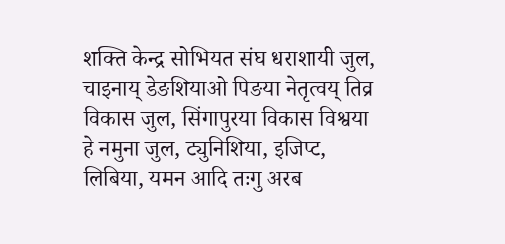शक्ति केन्द्र सोभियत संघ धराशायी जुल, चाइनाय् डेङशियाओ पिङया नेतृत्वय् तिव्र विकास जुल, सिंगापुरया विकास विश्वया हे नमुना जुल, ट्युनिशिया, इजिप्ट, लिबिया, यमन आदि तःगु अरब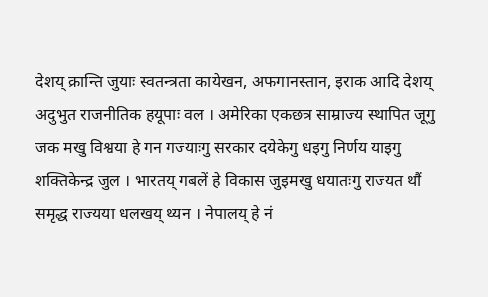देशय् क्रान्ति जुयाः स्वतन्त्रता कायेखन, अफगानस्तान, इराक आदि देशय् अदुभुत राजनीतिक हयूपाः वल । अमेरिका एकछत्र साम्राज्य स्थापित जूगु जक मखु विश्वया हे गन गज्याःगु सरकार दयेकेगु धइगु निर्णय याइगु शक्तिकेन्द्र जुल । भारतय् गबलें हे विकास जुइमखु धयातःगु राज्यत थौं समृद्ध राज्यया धलखय् थ्यन । नेपालय् हे नं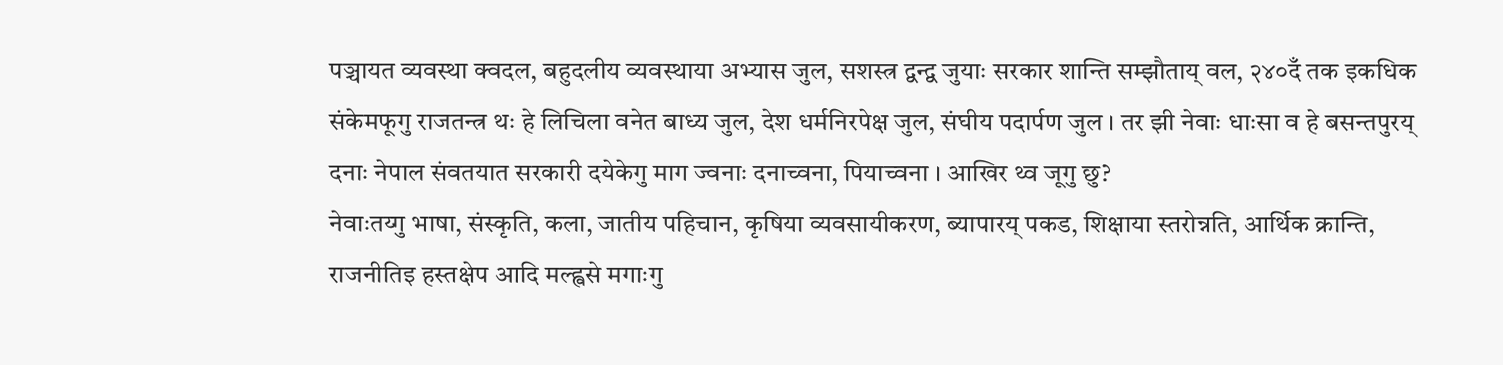पञ्चायत व्यवस्था क्वदल, बहुदलीय व्यवस्थाया अभ्यास जुल, सशस्त्र द्वन्द्व जुयाः सरकार शान्ति सम्झौताय् वल, २४०दँ तक इकधिक संकेमफूगु राजतन्त्र थः हे लिचिला वनेत बाध्य जुल, देश धर्मनिरपेक्ष जुल, संघीय पदार्पण जुल । तर झी नेवाः धाःसा व हे बसन्तपुरय् दनाः नेपाल संवतयात सरकारी दयेकेगु माग ज्वनाः दनाच्वना, पियाच्वना । आखिर थ्व जूगु छु?
नेवाःतय्गु भाषा, संस्कृति, कला, जातीय पहिचान, कृषिया व्यवसायीकरण, ब्यापारय् पकड, शिक्षाया स्तरोन्नति, आर्थिक क्रान्ति, राजनीतिइ हस्तक्षेप आदि मल्ह्वसे मगाःगु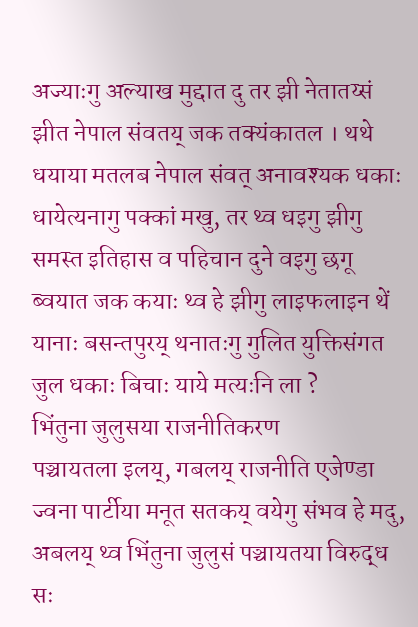अज्याःगु अल्याख मुद्दात दु तर झी नेतातय्सं झीत नेपाल संवतय् जक तक्यंकातल । थथे धयाया मतलब नेपाल संवत् अनावश्यक धकाः धायेत्यनागु पक्कां मखु, तर थ्व धइगु झीगु समस्त इतिहास व पहिचान दुने वइगु छगू ब्वयात जक कयाः थ्व हे झीगु लाइफलाइन थें यानाः बसन्तपुरय् थनातःगु गुलित युक्तिसंगत जुल धकाः बिचाः याये मत्यःनि ला ?
भिंतुना जुलुसया राजनीतिकरण
पञ्चायतला इलय्, गबलय् राजनीति एजेण्डा ज्वना पार्टीया मनूत सतकय् वयेगु संभव हे मदु, अबलय् थ्व भिंतुना जुलुसं पञ्चायतया विरुद्ध सः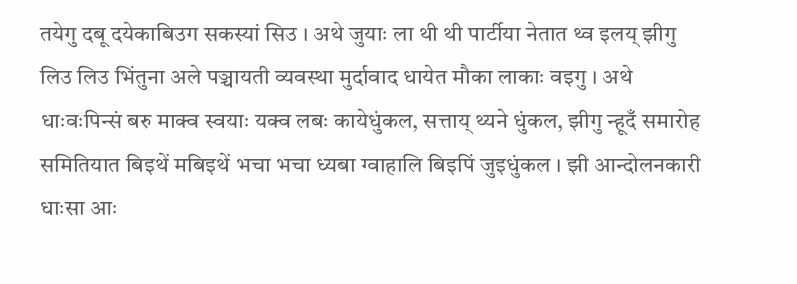तयेगु दबू दयेकाबिउग सकस्यां सिउ । अथे जुयाः ला थी थी पार्टीया नेतात थ्व इलय् झीगु लिउ लिउ भिंतुना अले पञ्चायती व्यवस्था मुर्दावाद धायेत मौका लाकाः वइगु । अथे धाःवःपिन्सं बरु माक्व स्वयाः यक्व लबः कायेधुंकल, सत्ताय् थ्यने धुंकल, झीगु न्हूदँ समारोह समितियात बिइथें मबिइथें भचा भचा ध्यबा ग्वाहालि बिइपिं जुइधुंकल । झी आन्दोलनकारी धाःसा आः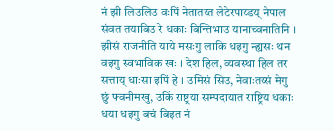नं झी लिउलिउ वःपिं नेतातय्त लेटेरपाय्डय् नेपाल संवत तयाबिउ रे धकाः बिन्तिभाउ यानाच्वनातिनि ।
झीसं राजनीति याये मसःगु लाकि धइगु न्ह्यसः थन वइगु स्वभाविक खः । देश हिल, व्यवस्था हिल तर सत्ताय् धाःसा इपिं हे । उमिसं सिउ, नेवाःतय्सं मेगु छुं फ्वनीमखु, उकिं राष्ट्रया सम्पदायात राष्ट्रिय धकाः धया धइगु बचं बिइत नं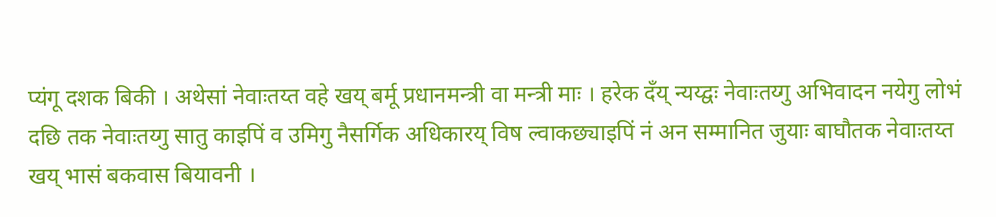प्यंगू दशक बिकी । अथेसां नेवाःतय्त वहे खय् बर्मू प्रधानमन्त्री वा मन्त्री माः । हरेक दँय् न्यय्द्वः नेवाःतय्गु अभिवादन नयेगु लोभं दछि तक नेवाःतय्गु सातु काइपिं व उमिगु नैसर्गिक अधिकारय् विष ल्वाकछ्याइपिं नं अन सम्मानित जुयाः बाघौतक नेवाःतय्त खय् भासं बकवास बियावनी ।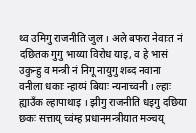थ्व उमिगु राजनीति जुल । अले बफरा नेवाःत नं दछितक गुगु भाय्या विरोध याइ, व हे भासं उकुन्हु व मन्त्री नं निगू नायुगु शब्द नवाना वनीला धकाः न्हाय्पं बियाः न्यनाच्वनी । ल्हाः ह्याउँक ल्हापाथाइ । झीगु राजनीति धइगु दछिया छकः सत्ताय् च्वंम्ह प्रधानमन्त्रीयात मञ्चय्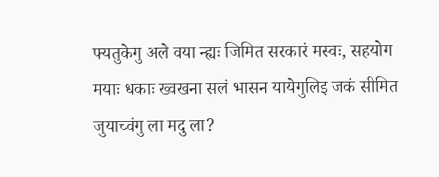फ्यतुकेगु अले वया न्ह्यः जिमित सरकारं मस्वः, सहयोग मयाः धकाः ख्वखना सलं भासन यायेगुलिइ जकं सीमित जुयाच्वंगु ला मदु ला?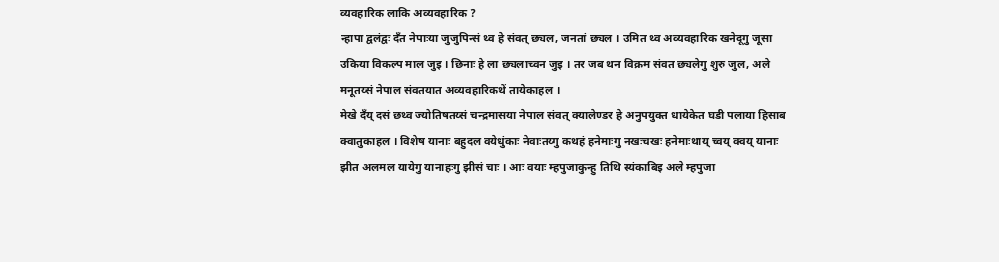व्यवहारिक लाकि अव्यवहारिक ?
न्हापा द्वलंद्वः दँत नेपाःया जुजुपिन्सं थ्व हे संवत् छ्यल, जनतां छ्यल । उमित थ्व अव्यवहारिक खनेदूगु जूसा उकिया विकल्प माल जुइ । छिनाः हे ला छ्यलाच्वन जुइ । तर जब थन विक्रम संवत छ्यलेगु शुरु जुल, अले मनूतय्सं नेपाल संवतयात अव्यवहारिकथें तायेकाहल ।
मेखे दँय् दसं छथ्व ज्योतिषतय्सं चन्द्रमासया नेपाल संवत् क्यालेण्डर हे अनुपयुक्त धायेकेत घडी पलाया हिसाब क्वातुकाहल । विशेष यानाः बहुदल वयेधुंकाः नेवाःतय्गु कथहं हनेमाःगु नखःचखः हनेमाःथाय् च्वय् क्वय् यानाः झीत अलमल यायेगु यानाहःगु झीसं चाः । आः वयाः म्हपुजाकुन्हु तिथि स्यंकाबिइ अले म्हपुजा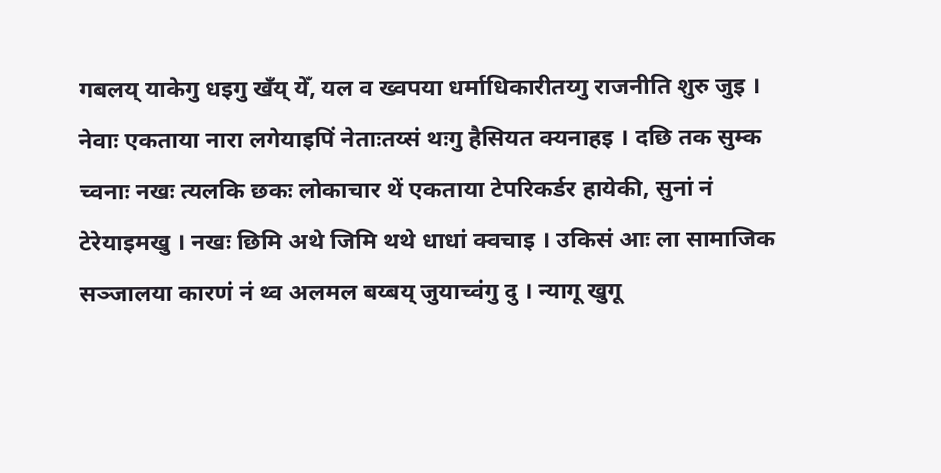गबलय् याकेगु धइगु खँय् येँ, यल व ख्वपया धर्माधिकारीतय्गु राजनीति शुरु जुइ । नेवाः एकताया नारा लगेयाइपिं नेताःतय्सं थःगु हैसियत क्यनाहइ । दछि तक सुम्क च्वनाः नखः त्यलकि छकः लोकाचार थें एकताया टेपरिकर्डर हायेकी, सुनां नं टेरेयाइमखु । नखः छिमि अथे जिमि थथे धाधां क्वचाइ । उकिसं आः ला सामाजिक सञ्जालया कारणं नं थ्व अलमल बय्बय् जुयाच्वंगु दु । न्यागू खुगू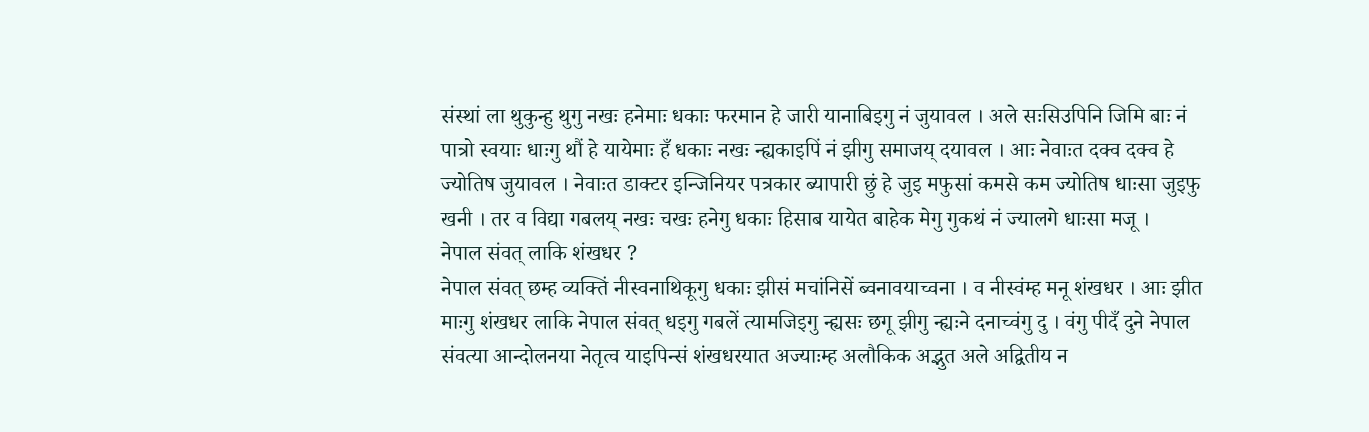संस्थां ला थुकुन्हु थुगु नखः हनेमाः धकाः फरमान हे जारी यानाबिइगु नं जुयावल । अले सःसिउपिनि जिमि बाः नं पात्रो स्वयाः धाःगु थौं हे यायेमाः हँ धकाः नखः न्ह्यकाइपिं नं झीगु समाजय् दयावल । आः नेवाःत दक्व दक्व हे ज्योतिष जुयावल । नेवाःत डाक्टर इन्जिनियर पत्रकार ब्यापारी छुं हे जुइ मफुसां कमसे कम ज्योतिष धाःसा जुइफु खनी । तर व विद्या गबलय् नखः चखः हनेगु धकाः हिसाब यायेत बाहेक मेगु गुकथं नं ज्यालगे धाःसा मजू ।
नेपाल संवत् लाकि शंखधर ?
नेपाल संवत् छम्ह व्यक्तिं नीस्वनाथिकूगु धकाः झीसं मचांनिसें ब्वनावयाच्वना । व नीस्वंम्ह मनू शंखधर । आः झीत माःगु शंखधर लाकि नेपाल संवत् धइगु गबलें त्यामजिइगु न्ह्यसः छगू झीगु न्ह्यःने दनाच्वंगु दु । वंगु पीदँ दुने नेपाल संवत्या आन्दोलनया नेतृत्व याइपिन्सं शंखधरयात अज्याःम्ह अलौकिक अद्भुत अले अद्वितीय न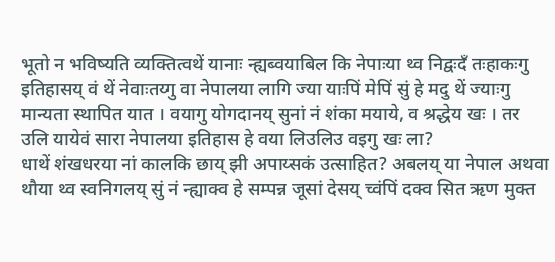भूतो न भविष्यति व्यक्तित्वथें यानाः न्ह्यब्वयाबिल कि नेपाःया थ्व निद्वःदँ तःहाकःगु इतिहासय् वं थें नेवाःतय्गु वा नेपालया लागि ज्या याःपिं मेपिं सुं हे मदु थें ज्याःगु मान्यता स्थापित यात । वयागु योगदानय् सुनां नं शंका मयाये, व श्रद्धेय खः । तर उलि यायेवं सारा नेपालया इतिहास हे वया लिउलिउ वइगु खः ला?
धाथें शंखधरया नां कालकि छाय् झी अपाय्सकं उत्साहित? अबलय् या नेपाल अथवा थौया थ्व स्वनिगलय् सुं नं न्ह्याक्व हे सम्पन्न जूसां देसय् च्वंपिं दक्व सित ऋण मुक्त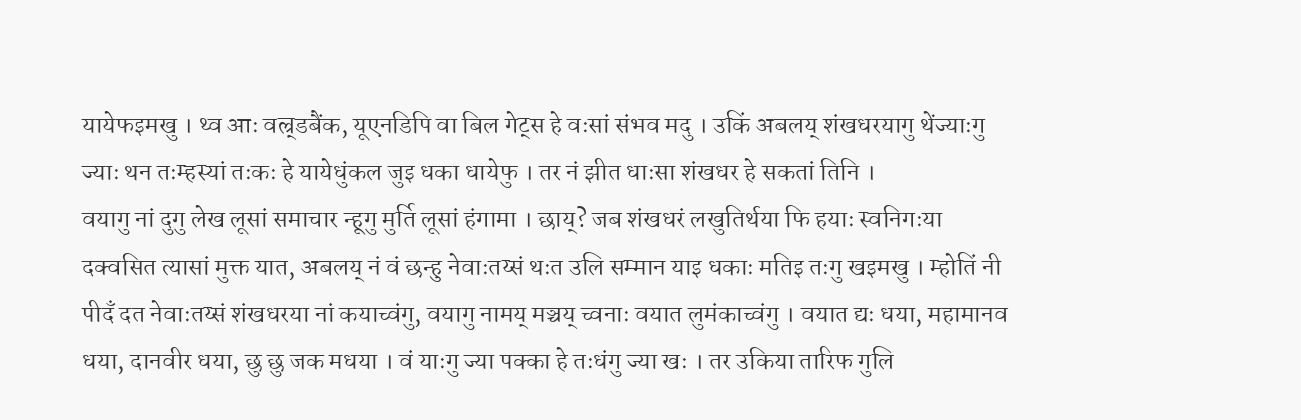यायेफइमखु । थ्व आः वल्र्डबैंक, यूएनडिपि वा बिल गेट्स हे वःसां संभव मदु । उकिं अबलय् शंखधरयागु थेंज्याःगु ज्याः थन तःम्हस्यां तःकः हे यायेधुंकल जुइ धका धायेफु । तर नं झीत धाःसा शंखधर हे सकतां तिनि ।
वयागु नां दुगु लेख लूसां समाचार न्हूगु मुर्ति लूसां हंगामा । छाय्? जब शंखधरं लखुतिर्थया फि हयाः स्वनिगःया दक्वसित त्यासां मुक्त यात, अबलय् नं वं छन्हु नेवाःतय्सं थःत उलि सम्मान याइ धकाः मतिइ तःगु खइमखु । म्होतिं नी पीदँ दत नेवाःतय्सं शंखधरया नां कयाच्वंगु, वयागु नामय् मञ्चय् च्वनाः वयात लुमंकाच्वंगु । वयात द्यः धया, महामानव धया, दानवीर धया, छु छु जक मधया । वं याःगु ज्या पक्का हे तःधंगु ज्या खः । तर उकिया तारिफ गुलि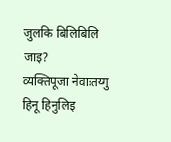जुलकि बिलिबिलि जाइ?
व्यक्तिपूजा नेवाःतय्गु हिनू हिनुलिइ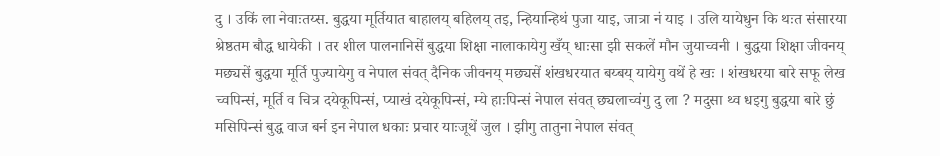दु । उकिं ला नेवाःतय्स. बुद्धया मूर्तियात बाहालय् बहिलय् तइ, न्हियान्हिथं पुजा याइ, जात्रा नं याइ । उलि यायेधुन कि थःत संसारया श्रेष्ठतम बौद्ध धायेकी । तर शील पालनानिसें बुद्धया शिक्षा नालाकायेगु खँय् धाःसा झी सकलें मौन जुयाच्वनी । बुद्धया शिक्षा जीवनय् मछ्यसें बुद्धया मूर्ति पुज्यायेगु व नेपाल संवत् दैनिक जीवनय् मछ्यसें शंखधरयात बय्बय् यायेगु वथें हे खः । शंखधरया बारे सफू लेख च्वपिन्सं, मूर्ति व चित्र दयेकूपिन्सं, प्याखं दयेकूपिन्सं, म्ये हाःपिन्सं नेपाल संवत् छ्यलाच्वंगु दु ला ? मदुसा थ्व धइगु बुद्धया बारे छुं मसिपिन्सं बुद्ध वाज बर्न इन नेपाल धकाः प्रचार याःजूथें जुल । झीगु तातुना नेपाल संवत्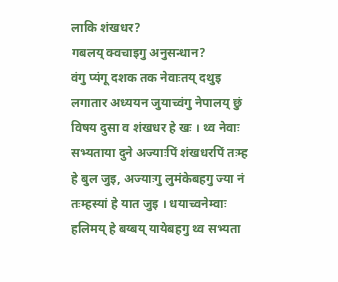लाकि शंखधर?
गबलय् क्वचाइगु अनुसन्धान?
वंगु प्यंगू दशक तक नेवाःतय् दथुइ लगातार अध्ययन जुयाच्वंगु नेपालय् छुं विषय दुसा व शंखधर हे खः । थ्व नेवाः सभ्यताया दुने अज्याःपिं शंखधरपिं तःम्ह हे बुल जुइ, अज्याःगु लुमंकेबहगु ज्या नं तःम्हस्यां हे यात जुइ । धयाच्वनेम्वाः हलिमय् हे बय्बय् यायेबहगु थ्व सभ्यता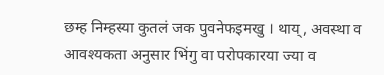छम्ह निम्हस्या कुतलं जक पुवनेफइमखु । थाय्, अवस्था व आवश्यकता अनुसार भिंगु वा परोपकारया ज्या व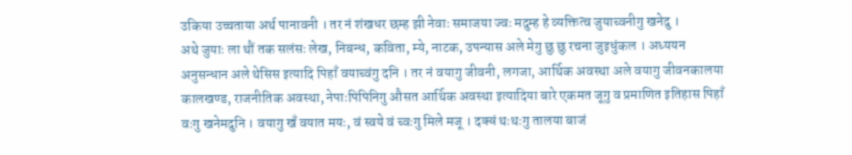उकिया उच्चताया अर्थ पानावनी । तर नं शंखधर छम्ह झी नेवाः समाजया ज्वः मदुम्ह हे व्यक्तित्व जुयाच्वनीगु खनेदु ।
अथे जुयाः ला थौं तक सलंसः लेख, निबन्ध, कविता, म्ये, नाटक, उपन्यास अले मेगु छु छु रचना जुइधुंकल । अध्ययन अनुसन्धान अले थेसिस इत्यादि पिहाँ वयाच्वंगु दनि । तर नं वयागु जीवनी, लगजा, आर्थिक अवस्था अले वयागु जीवनकालया कालखण्ड, राजनीतिक अवस्था, नेपाःपिपिनिगु औसत आर्थिक अवस्था इत्यादिया बारे एकमत जूगु व प्रमाणित इतिहास पिहाँ वःगु खनेमदुनि । वयागु खँ वयात मयः, वं स्वये वं च्वःगु मिले मजू । दक्वं थःथःगु तालया बाजं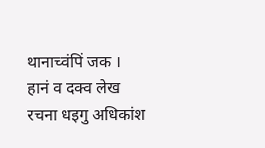थानाच्वंपिं जक ।
हानं व दक्व लेख रचना धइगु अधिकांश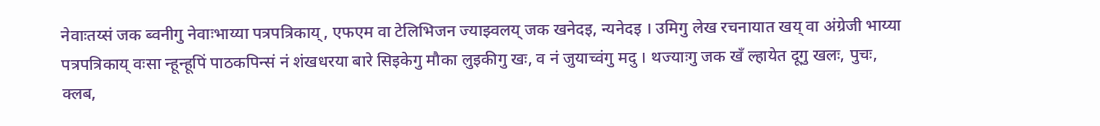नेवाःतय्सं जक ब्वनीगु नेवाःभाय्या पत्रपत्रिकाय्, एफएम वा टेलिभिजन ज्याझ्वलय् जक खनेदइ, न्यनेदइ । उमिगु लेख रचनायात खय् वा अंग्रेजी भाय्या पत्रपत्रिकाय् वःसा न्हून्हूपिं पाठकपिन्सं नं शंखधरया बारे सिइकेगु मौका लुइकीगु खः, व नं जुयाच्वंगु मदु । थज्याःगु जक खँ ल्हायेत दूगु खलः, पुचः, क्लब,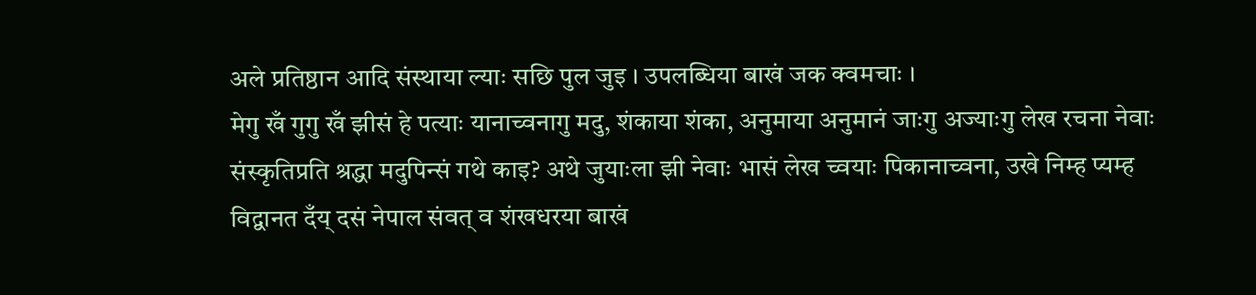अले प्रतिष्ठान आदि संस्थाया ल्याः सछि पुल जुइ । उपलब्धिया बाखं जक क्वमचाः ।
मेगु खँ गुगु खँ झीसं हे पत्याः यानाच्वनागु मदु, शंकाया शंका, अनुमाया अनुमानं जाःगु अज्याःगु लेख रचना नेवाः संस्कृतिप्रति श्रद्धा मदुपिन्सं गथे काइ? अथे जुयाःला झी नेवाः भासं लेख च्वयाः पिकानाच्वना, उखे निम्ह प्यम्ह विद्वानत दँय् दसं नेपाल संवत् व शंखधरया बाखं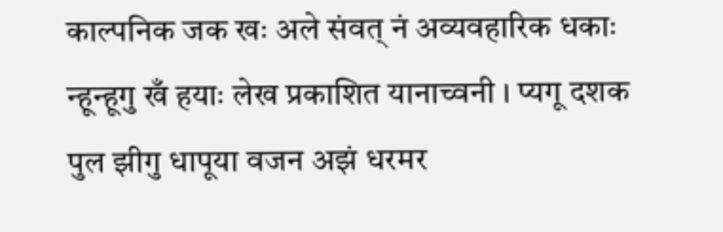काल्पनिक जक खः अले संवत् नं अव्यवहारिक धकाः न्हून्हूगु खँ हयाः लेख प्रकाशित यानाच्वनी । प्यगू दशक पुल झीगु धापूया वजन अझं धरमर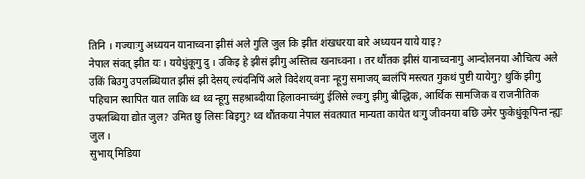तिनि । गज्याःगु अध्ययन यानाच्वना झीसं अले गुलि जुल कि झीत शंखधरया बारे अध्ययन याये याइ?
नेपाल संवत् झीत यः । ययेधुंकूगु दु । उकिइ हे झीसं झीगु अस्तित्व खनाच्वना । तर थौंतक झीसं यानाच्वनागु आन्दोलनया औचित्य अले उकिं बिउगु उपलब्धियात झीसं झी देसय् ल्यंदनिपिं अले विदेशय् वनाः न्हूगु समाजय् ब्वलंपिं मस्त्यत गुकथं पुष्टी यायेगु? थुकिं झीगु पहिचान स्थापित यात लाकि थ्व थ्व न्हूगु सहश्राब्दीया हिलावनाच्वंगु ईलिसे ल्वःगु झीगु बौद्धिक, आर्थिक सामजिक व राजनीतिक उपलब्धिया द्योत जुल? उमित छु लिसः बिइगु? थ्व थौंतकया नेपाल संवतयात मान्यता कायेत थःगु जीवनया बछि उमेर फुकेधुंकूपिन्त न्ह्यः जुल ।
सुभाय् मिडिया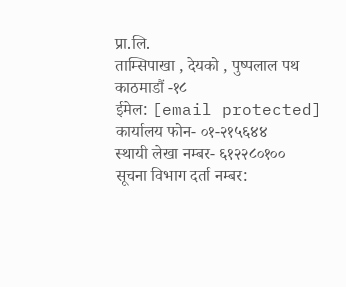प्रा.लि.
ताम्सिपाखा , देयको , पुष्पलाल पथ काठमाडौं -१८
ईमेल: [email protected]
कार्यालय फोन- ०१-२१५६४४
स्थायी लेखा नम्बर- ६१२२८०१००
सूचना विभाग दर्ता नम्बर: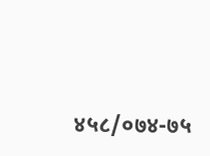४५८/०७४-७५